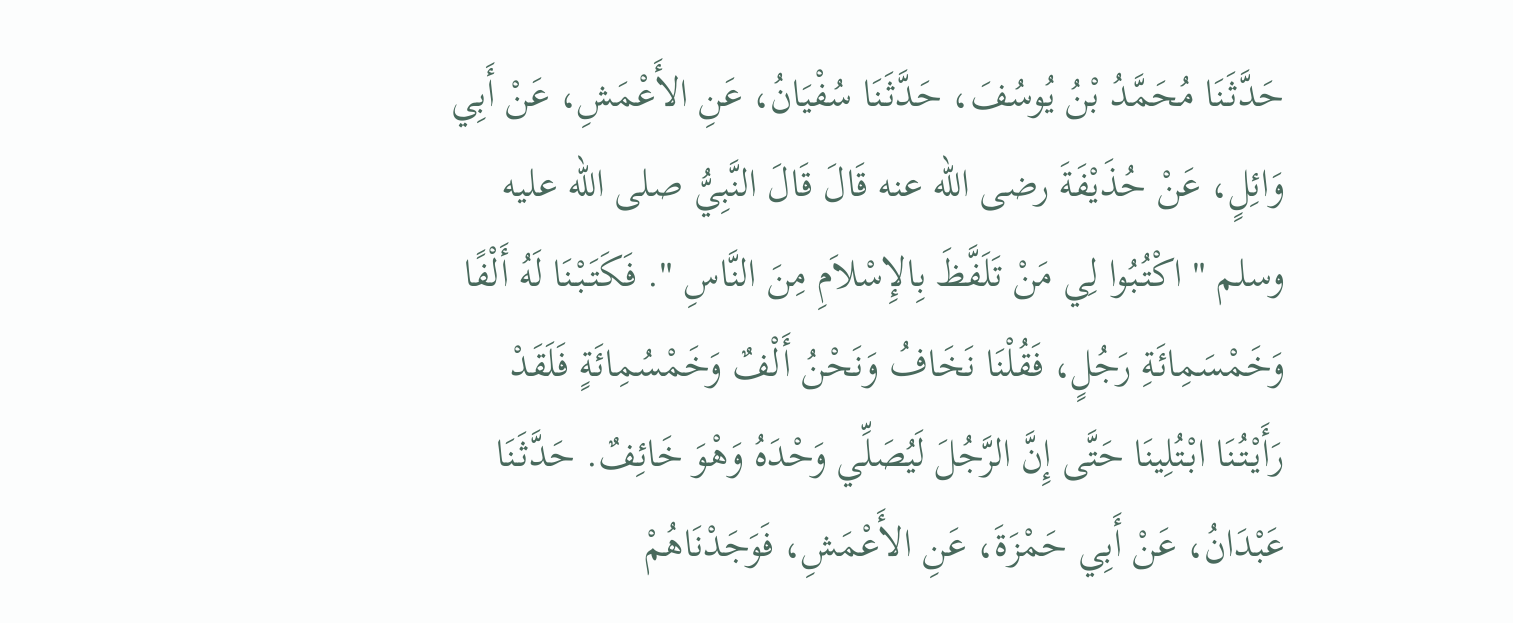حَدَّثَنَا مُحَمَّدُ بْنُ يُوسُفَ، حَدَّثَنَا سُفْيَانُ، عَنِ الأَعْمَشِ، عَنْ أَبِي وَائِلٍ، عَنْ حُذَيْفَةَ رضى الله عنه قَالَ قَالَ النَّبِيُّ صلى الله عليه وسلم " اكْتُبُوا لِي مَنْ تَلَفَّظَ بِالإِسْلاَمِ مِنَ النَّاسِ ". فَكَتَبْنَا لَهُ أَلْفًا وَخَمْسَمِائَةِ رَجُلٍ، فَقُلْنَا نَخَافُ وَنَحْنُ أَلْفٌ وَخَمْسُمِائَةٍ فَلَقَدْ رَأَيْتُنَا ابْتُلِينَا حَتَّى إِنَّ الرَّجُلَ لَيُصَلِّي وَحْدَهُ وَهْوَ خَائِفٌ. حَدَّثَنَا عَبْدَانُ، عَنْ أَبِي حَمْزَةَ، عَنِ الأَعْمَشِ، فَوَجَدْنَاهُمْ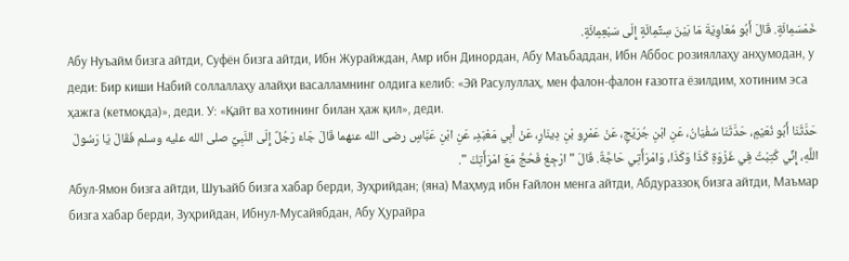خَمْسَمِائَةٍ. قَالَ أَبُو مُعَاوِيَةَ مَا بَيْنَ سِتِّمِائَةٍ إِلَى سَبْعِمِائَةٍ.
Абу Нуъайм бизга айтди, Суфён бизга айтди, Ибн Журайждан, Амр ибн Динордан, Абу Маъбаддан, Ибн Аббос розияллаҳу анҳумодан, у деди: Бир киши Набий соллаллаҳу алайҳи васалламнинг олдига келиб: «Эй Расулуллаҳ, мен фалон-фалон ғазотга ёзилдим, хотиним эса ҳажга (кетмоқда)», деди. У: «Қайт ва хотининг билан ҳаж қил», деди.
حَدَّثَنَا أَبُو نُعَيْمٍ، حَدَّثَنَا سُفْيَانُ، عَنِ ابْنِ جُرَيْجٍ، عَنْ عَمْرِو بْنِ دِينَارٍ، عَنْ أَبِي مَعْبَدٍ، عَنِ ابْنِ عَبَّاسٍ رضى الله عنهما قَالَ جَاءَ رَجُلٌ إِلَى النَّبِيِّ صلى الله عليه وسلم فَقَالَ يَا رَسُولَ اللَّهِ، إِنِّي كُتِبْتُ فِي غَزْوَةِ كَذَا وَكَذَا، وَامْرَأَتِي حَاجَّةٌ. قَالَ " ارْجِعْ فَحُجَّ مَعَ امْرَأَتِكَ ".
Абул-Ямон бизга айтди, Шуъайб бизга хабар берди, Зуҳрийдан; (яна) Маҳмуд ибн Ғайлон менга айтди, Абдураззоқ бизга айтди, Маъмар бизга хабар берди, Зуҳрийдан, Ибнул-Мусайябдан, Абу Ҳурайра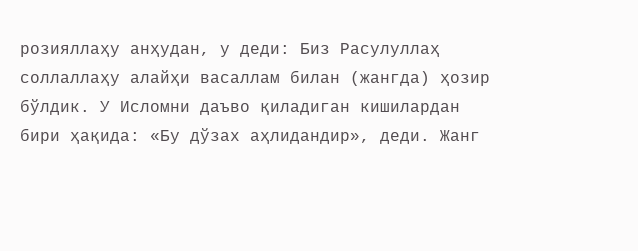розияллаҳу анҳудан, у деди: Биз Расулуллаҳ соллаллаҳу алайҳи васаллам билан (жангда) ҳозир бўлдик. У Исломни даъво қиладиган кишилардан бири ҳақида: «Бу дўзах аҳлидандир», деди. Жанг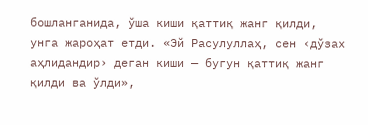бошланганида, ўша киши қаттиқ жанг қилди, унга жароҳат етди. «Эй Расулуллаҳ, сен ‹дўзах аҳлидандир› деган киши — бугун қаттиқ жанг қилди ва ўлди»,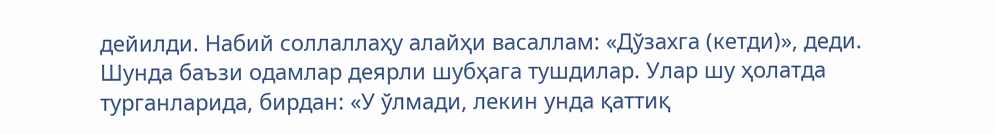дейилди. Набий соллаллаҳу алайҳи васаллам: «Дўзахга (кетди)», деди. Шунда баъзи одамлар деярли шубҳага тушдилар. Улар шу ҳолатда турганларида, бирдан: «У ўлмади, лекин унда қаттиқ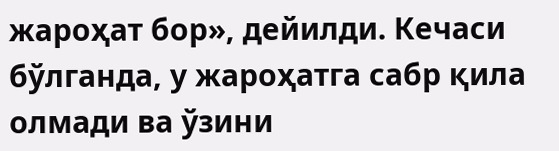жароҳат бор», дейилди. Кечаси бўлганда, у жароҳатга сабр қила олмади ва ўзини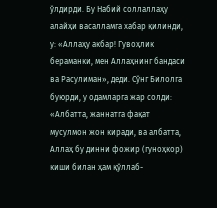ўлдирди. Бу Набий соллаллаҳу алайҳи васалламга хабар қилинди, у: «Аллаҳу акбар! Гувоҳлик бераманки, мен Аллаҳнинг бандаси ва Расулиман», деди. Сўнг Билолга буюрди, у одамларга жар солди: «Албатта, жаннатга фақат мусулмон жон киради, ва албатта, Аллаҳ бу динни фожир (гуноҳкор) киши билан ҳам қўллаб-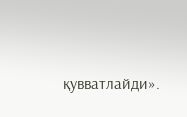қувватлайди».